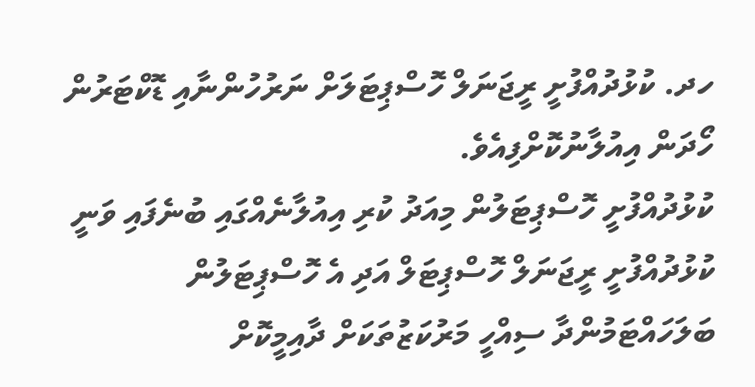ހދ. ކުޅުދުއްފުށީ ރީޖަނަލް ހޮސްޕިޓަލަށް ނަރުހުންނާއި ޑޮކްޓަރުން ހޯދަން އިއުލާނުކޮށްފިއެވެ.
ކުޅުދުއްފުށީ ހޮސްޕިޓަލުން މިއަދު ކުރި އިއުލާނެއްގައި ބުނެފައި ވަނީ ކުޅުދުއްފުށީ ރީޖަނަލް ހޮސްޕިޓަލް އަދި އެ ހޮސްޕިޓަލުން ބަލަހައްޓަމުންދާ ސިއްހީ މަރުކަޒުތަކަށް ދާއިމީކޮށް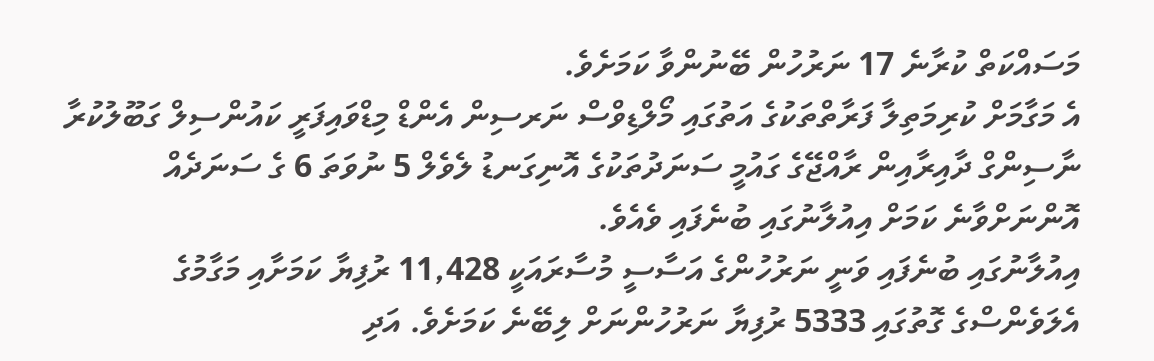މަސައްކަތް ކުރާނެ 17 ނަރުހުން ބޭނުންވާ ކަމަށެވެ.
އެ މަގާމަށް ކުރިމަތިލާ ފަރާތްތަކުގެ އަތުގައި މޯލްޑިވްސް ނަރސިން އެންޑް މިޑްވައިފަރީ ކައުންސިލް ގަބޫލުކުރާ ނާސިންގް ދާއިރާއިން ރާއްޖޭގެ ގައުމީ ސަނަދުތަކުގެ އޮނިގަނޑު ލެވެލް 5 ނުވަތަ 6 ގެ ސަނަދެއް އޮންނަށްވާނެ ކަމަށް އިއުލާނުގައި ބުނެފައި ވެއެވެ.
އިއުލާނުގައި ބުނެފައި ވަނީ ނަރުހުންގެ އަސާސީ މުސާރައަކީ 11,428 ރުފިޔާ ކަމަށާއި މަގާމުގެ އެލަވެންސްގެ ގޮތުގައި 5333 ރުފިޔާ ނަރުހުންނަށް ލިބޭނެ ކަމަށެވެ. އަދި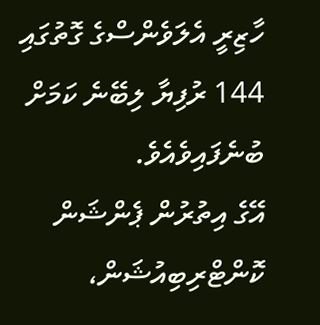ހާޒިރީ އެލަވެންސްގެ ގޮތުގައި 144 ރުފިޔާ ލިބޭނެ ކަމަށް ބުނެފައިވެއެވެ.
އޭގެ އިތުރުން ޕެންޝަން ކޮންޓްރިބިއުޝަން،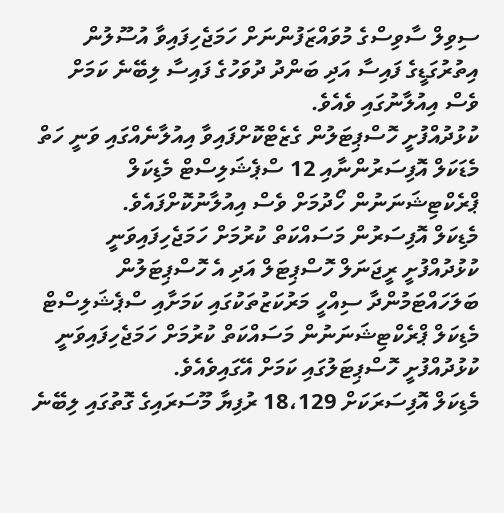ސިވިލް ސާވިސްގެ މުވައްޒަފުންނަށް ހަމަޖެހިފައިވާ އުސޫލުން އިތުރުގަޑީގެ ފައިސާ އަދި ބަންދު ދުވަހުގެ ފައިސާ ލިބޭނެ ކަމަށް ވެސް އިއުލާނުގައި ވެއެވެ.
ކުޅުދުއްފުށީ ހޮސްޕިޓަލުން ގެޒެޓްކޮށްފައިވާ އިއުލާނެއްގައި ވަނީ ހަތް މެޑަކަލް އޮފިސަރުންނާއި 12 ސްޕެޝަލިސްޓް މެޑިކަލް ޕްރެކްޓިޝަނަނުން ހޯދުމަށް ވެސް އިއުލާނުކޮށްފައެވެ.
މެޑިކަލް އޮފިސަރުން މަސައްކަތް ކުރުމަށް ހަމަޖެހިފައިވަނީ ކުޅުދުއްފުށީ ރީޖަނަލް ހޮސްޕިޓަލް އަދި އެ ހޮސްޕިޓަލުން ބަލަހައްޓަމުންދާ ސިއްހީ މަރުކަޒުތަކުގައި ކަމަށާއި ސްޕެޝަލިސްޓް މެޑިކަލް ޕްރެކްޓިޝަނަނުން މަސައްކަތް ކުރުމަށް ހަމަޖެހިފައިވަނީ ކުޅުދުއްފުށީ ހޮސްޕިޓަލުގައި ކަމަށް އޭގައިވެއެވެ.
މެޑިކަލް އޮފިސަރަކަށް 18،129 ރުފިޔާ މޫސަރައިގެ ގޮތުގައި ލިބޭނެ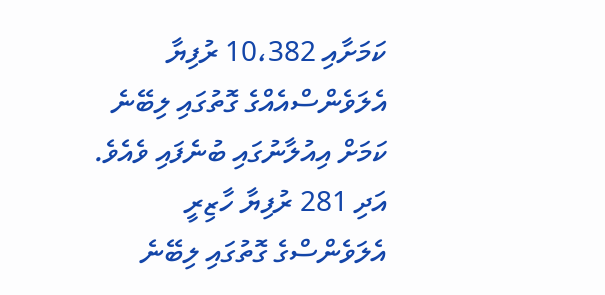ކަމަށާއި 10،382 ރުފިޔާ އެލަވެންސްއެއްގެ ގޮތުގައި ލިބޭނެ ކަމަށް އިއުލާނުގައި ބުނެފައި ވެއެވެ. އަދި 281 ރުފިޔާ ހާޒިރީ އެލަވެންސްގެ ގޮތުގައި ލިބޭނެ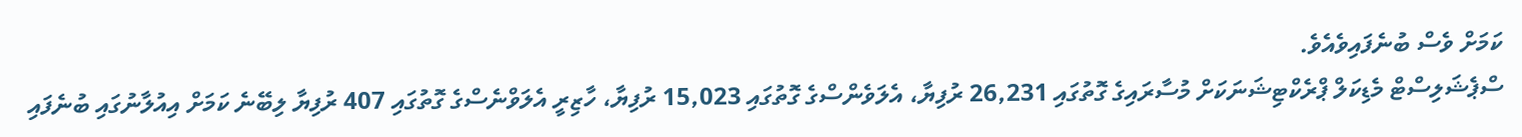ކަމަށް ވެސް ބުނެފައިވެއެވެ.
ސްޕެޝަލިސްޓް މެޑިކަލް ޕްރެކްޓިޝަނަކަށް މުސާރައިގެ ގޮތުގައި 26,231 ރުފިޔާ، އެލަވެންސްގެ ގޮތުގައި 15,023 ރުފިޔާ، ހާޒިރީ އެލަވްނެސްގެ ގޮތުގައި 407 ރުފިޔާ ލިބޭނެ ކަމަށް އިއުލާނުގައި ބުނެފައި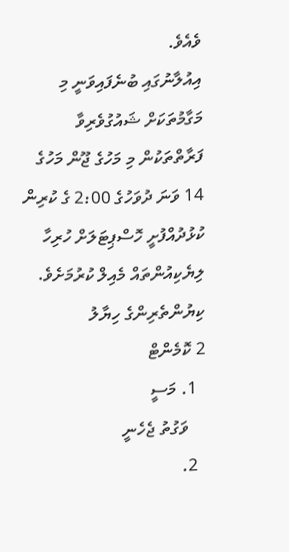ވެއެވެ.
އިއުލާނުގައި ބުނެފައިވަނީ މި މަގާމުތަކަށް ޝައުގުވެރިވާ ފަރާތްތަކުން މި މަހުގެ ޖޫން މަހުގެ 14 ވަނަ ދުވަހުގެ 2:00 ގެ ކުރިން ކުޅުދުއްފުށީ ހޮސްޕިޓަލަށް ހުރިހާ ލިޔެކިއުންތައް މެއިލް ކުރުމަށެވެ.
ކިޔުންތެރިންގެ ހިޔާލު
2 ކޮމެންޓް
  1. މަސީ
    ވަގުތު ޖެހެނީ
  2.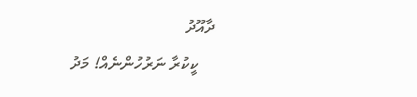ދާއޫދު
    ކީކުރާ ނަރުހުންނެއް! މަދު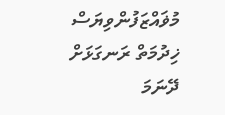މުޥައްޒަފުންވިޔަސް ޚިދުމަތް ރަނގަޅަށް ދޭނަމަ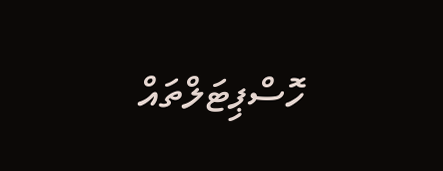ހޮސްޕިޓަލްތައް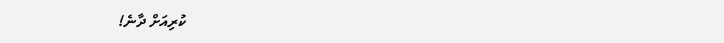ކުރިއަށް ދާނެ!